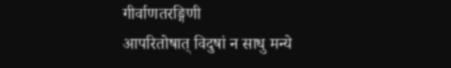गीर्वाणतरङ्गिणी
आपरितोषात् विदुषां न साधु मन्ये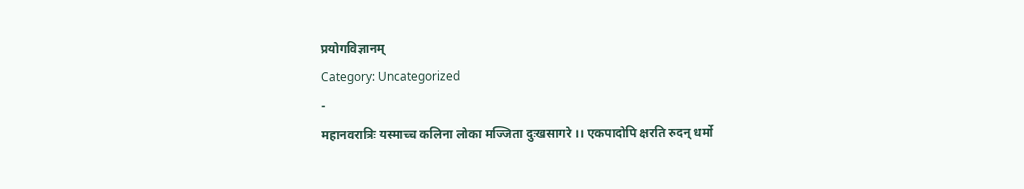प्रयोगविज्ञानम्
Category: Uncategorized
-
महानवरात्रिः यस्माच्च कलिना लोका मज्जिता दुःखसागरे ।। एकपादोपि क्षरति रुदन् धर्मो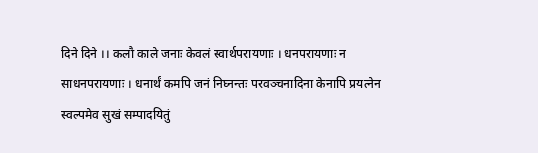दिने दिने ।। कलौ काले जनाः केवलं स्वार्थपरायणाः । धनपरायणाः न साधनपरायणाः । धनार्थं कमपि जनं निघ्नन्तः परवञ्चनादिना केनापि प्रयत्नेन स्वल्पमेव सुखं सम्पादयितुं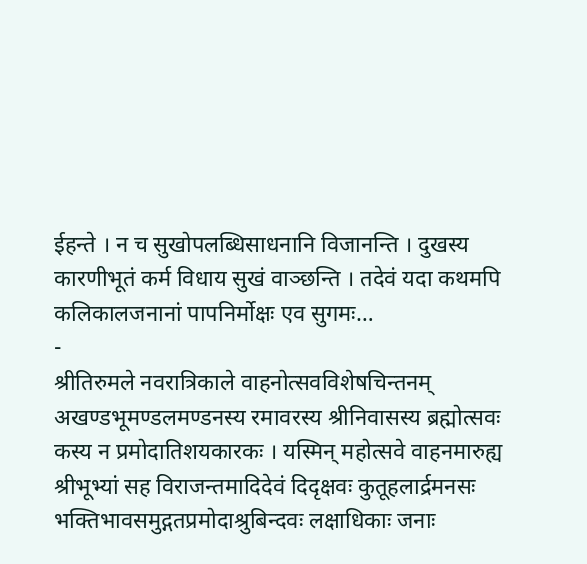ईहन्ते । न च सुखोपलब्धिसाधनानि विजानन्ति । दुखस्य कारणीभूतं कर्म विधाय सुखं वाञ्छन्ति । तदेवं यदा कथमपि कलिकालजनानां पापनिर्मोक्षः एव सुगमः…
-
श्रीतिरुमले नवरात्रिकाले वाहनोत्सवविशेषचिन्तनम् अखण्डभूमण्डलमण्डनस्य रमावरस्य श्रीनिवासस्य ब्रह्मोत्सवः कस्य न प्रमोदातिशयकारकः । यस्मिन् महोत्सवे वाहनमारुह्य श्रीभूभ्यां सह विराजन्तमादिदेवं दिदृक्षवः कुतूहलार्द्रमनसः भक्तिभावसमुद्गतप्रमोदाश्रुबिन्दवः लक्षाधिकाः जनाः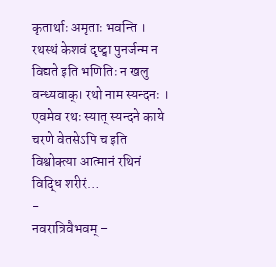कृतार्थाः अमृताः भवन्ति । रथस्थं केशवं दृष्ट्वा पुनर्जन्म न विद्यते इति भणितिः न खलु वन्ध्यवाक्। रथो नाम स्यन्दनः । एवमेव रथः स्यात् स्यन्दने काये चरणे वेतसेऽपि च इति विश्वोक्त्या आत्मानं रथिनं विद्धि शरीरं…
-
नवरात्रिवैभवम् –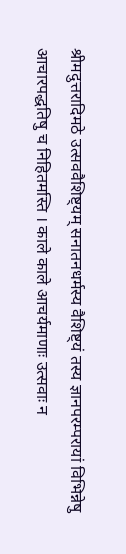श्रीमदुत्तरादिमठे उत्सववैशिष्ट्यम् सनातनधर्मस्य वैशिष्ट्यं तस्य ज्ञानपरम्परायां विभिन्नेषु आचारपद्धतिषु च निहितमस्ति । काले काले आचर्यमाणाः उत्सवाः न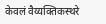केवलं वैय्यक्तिकस्थरे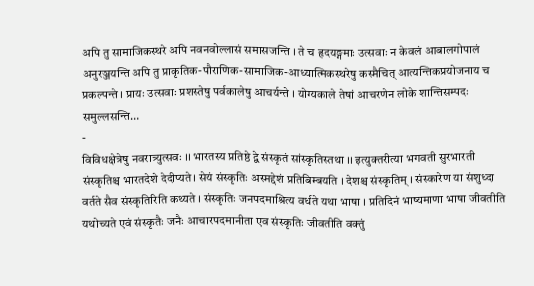अपि तु सामाजिकस्थरे अपि नवनवोल्लासं समासजन्ति । ते च हृदयङ्गमाः उत्सवाः न केवलं आबालगोपालं अनुरञ्जयन्ति अपि तु प्राकृतिक-पौराणिक-सामाजिक-आध्यात्मिकस्थरेषु कस्मैचित् आत्यन्तिकप्रयोजनाय च प्रकल्पन्ते । प्रायः उत्सवाः प्रशस्तेषु पर्वकालेषु आचर्यन्ते । योग्यकाले तेषां आचरणेन लोके शान्तिसम्पदः समुल्लसन्ति…
-
विविधक्षेत्रेषु नवरात्र्युत्सवः ।। भारतस्य प्रतिष्ठे द्वे संस्कृतं सांस्कृतिस्तथा ।। इत्युक्तरीत्या भगवती सुरभारती संस्कृतिश्च भारतदेशे देदीप्यते। सेयं संस्कृतिः अस्मद्देशं प्रतिबिम्बयति । देशश्च संस्कृतिम् । संस्कारेण या संशुध्दा वर्तते सैव संस्कृतिरिति कथ्यते । संस्कृतिः जनपदमाश्रित्य वर्धते यथा भाषा । प्रतिदिनं भाष्यमाणा भाषा जीवतीति यथोच्यते एवं संस्कृतैः जनैः आचारपदमानीता एव संस्कृतिः जीवतीति वक्तुं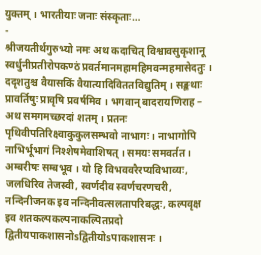युक्तम् । भारतीयाः जनाः संस्कृताः…
-
श्रीजयतीर्थगुरुभ्यो नमः अथ कदाचित् विश्वावसुकृशानू स्वर्धुनीप्रतीरोपकण्ठं प्रवर्तमानमहामहिमवन्महमासेदतुः । ददृशतुश्च वैयासकिं वैयात्यादिविततविद्युतिम् । सङ्कथाः प्रावर्तिषुः प्रावृषि प्रवर्षमिव । भगवान् बादरायणिराह – अथ समगमच्छरदां शतम् । प्रतनः पृथिवीपतिरिक्ष्वाकुकुलसम्भवो नाभागः । नाभागोपि नाभिर्भूभागं निश्शेषमेवाशिषत् । समयः समवर्तत । अम्बरीषः सम्बभूव । यो हि विभववरैरप्यविभाव्यः, जलधिरिव तेजस्वी, स्वर्णदीव स्वर्णचरणचरी, नन्दिनीजनक इव नन्दिनीवत्सलतापरिबद्धः, कल्पवृक्ष इव शतकल्पकल्पनाकल्पितप्रदो द्वितीयपाकशासनोsद्वितीयोsपाकशासनः ।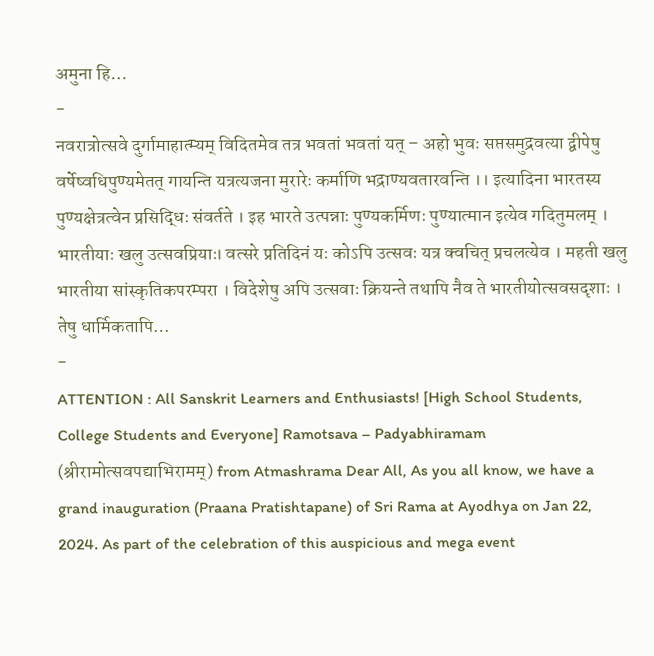अमुना हि…
-
नवरात्रोत्सवे दुर्गामाहात्म्यम् विदितमेव तत्र भवतां भवतां यत् – अहो भुवः सप्तसमुद्रवत्या द्वीपेषु वर्षेष्वधिपुण्यमेतत् गायन्ति यत्रत्यजना मुरारेः कर्माणि भद्राण्यवतारवन्ति ।। इत्यादिना भारतस्य पुण्यक्षेत्रत्वेन प्रसिद्धिः संवर्तते । इह भारते उत्पन्नाः पुण्यकर्मिणः पुण्यात्मान इत्येव गदितुमलम् । भारतीयाः खलु उत्सवप्रियाः। वत्सरे प्रतिदिनं यः कोऽपि उत्सवः यत्र क्वचित् प्रचलत्येव । महती खलु भारतीया सांस्कृतिकपरम्परा । विदेशेषु अपि उत्सवाः क्रियन्ते तथापि नैव ते भारतीयोत्सवसदृशाः । तेषु धार्मिकतापि…
-
ATTENTION : All Sanskrit Learners and Enthusiasts! [High School Students, College Students and Everyone] Ramotsava – Padyabhiramam (श्रीरामोत्सवपद्याभिरामम्) from Atmashrama Dear All, As you all know, we have a grand inauguration (Praana Pratishtapane) of Sri Rama at Ayodhya on Jan 22, 2024. As part of the celebration of this auspicious and mega event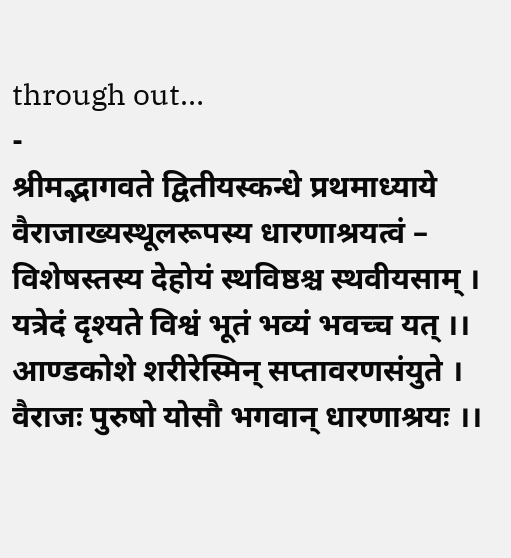through out…
-
श्रीमद्भागवते द्वितीयस्कन्धे प्रथमाध्याये वैराजाख्यस्थूलरूपस्य धारणाश्रयत्वं – विशेषस्तस्य देहोयं स्थविष्ठश्च स्थवीयसाम् । यत्रेदं दृश्यते विश्वं भूतं भव्यं भवच्च यत् ।। आण्डकोशे शरीरेस्मिन् सप्तावरणसंयुते । वैराजः पुरुषो योसौ भगवान् धारणाश्रयः ।।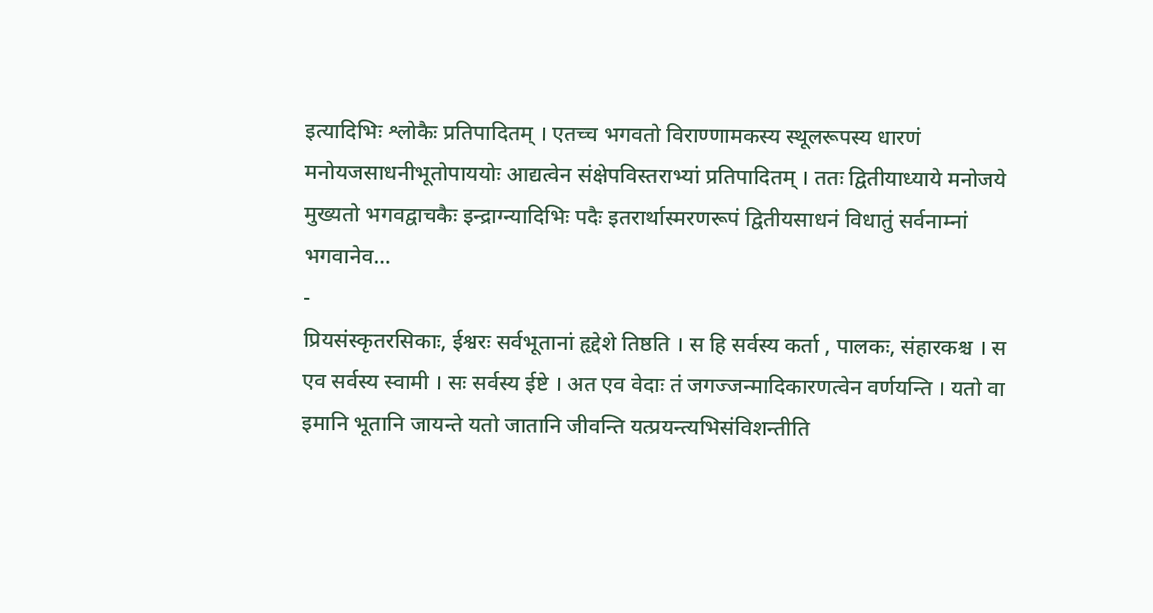इत्यादिभिः श्लोकैः प्रतिपादितम् । एतच्च भगवतो विराण्णामकस्य स्थूलरूपस्य धारणं मनोयजसाधनीभूतोपाययोः आद्यत्वेन संक्षेपविस्तराभ्यां प्रतिपादितम् । ततः द्वितीयाध्याये मनोजये मुख्यतो भगवद्वाचकैः इन्द्राग्न्यादिभिः पदैः इतरार्थास्मरणरूपं द्वितीयसाधनं विधातुं सर्वनाम्नां भगवानेव…
-
प्रियसंस्कृतरसिकाः, ईश्वरः सर्वभूतानां हृद्देशे तिष्ठति । स हि सर्वस्य कर्ता , पालकः, संहारकश्च । स एव सर्वस्य स्वामी । सः सर्वस्य ईष्टे । अत एव वेदाः तं जगज्जन्मादिकारणत्वेन वर्णयन्ति । यतो वा इमानि भूतानि जायन्ते यतो जातानि जीवन्ति यत्प्रयन्त्यभिसंविशन्तीति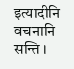इत्यादीनि वचनानि सन्ति ।